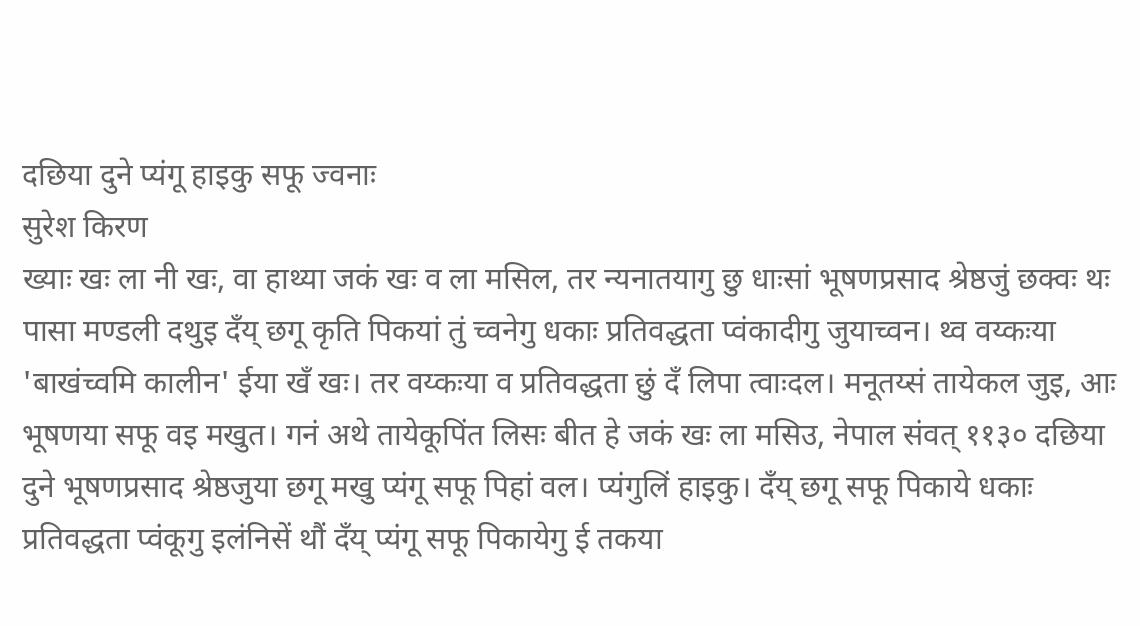दछिया दुने प्यंगू हाइकु सफू ज्वनाः
सुरेश किरण
ख्याः खः ला नी खः, वा हाथ्या जकं खः व ला मसिल, तर न्यनातयागु छु धाःसां भूषणप्रसाद श्रेष्ठजुं छक्वः थः पासा मण्डली दथुइ दँय् छगू कृति पिकयां तुं च्वनेगु धकाः प्रतिवद्धता प्वंकादीगु जुयाच्वन। थ्व वय्कःया 'बाखंच्वमि कालीन' ईया खँ खः। तर वय्कःया व प्रतिवद्धता छुं दँ लिपा त्वाःदल। मनूतय्सं तायेकल जुइ, आः भूषणया सफू वइ मखुत। गनं अथे तायेकूपिंत लिसः बीत हे जकं खः ला मसिउ, नेपाल संवत् ११३० दछिया दुने भूषणप्रसाद श्रेष्ठजुया छगू मखु प्यंगू सफू पिहां वल। प्यंगुलिं हाइकु। दँय् छगू सफू पिकाये धकाः प्रतिवद्धता प्वंकूगु इलंनिसें थौं दँय् प्यंगू सफू पिकायेगु ई तकया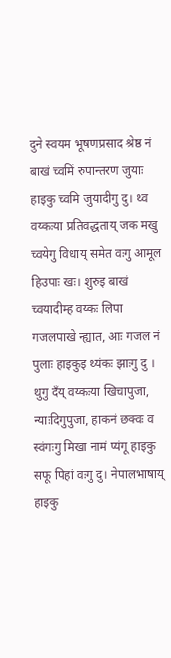दुने स्वयम भूषणप्रसाद श्रेष्ठ नं बाखं च्वमिं रुपान्तरण जुयाः हाइकु च्वमि जुयादीगु दु। थ्व वय्कःया प्रतिवद्धताय् जक मखु च्वयेगु विधाय् समेत वःगु आमूल हिउपाः खः। शुरुइ बाखं च्वयादीम्ह वय्कः लिपा गजलपाखे न्ह्यात, आः गजल नं पुलाः हाइकुइ थ्यंकः झाःगु दु ।
थुगु दँय् वय्कःया खिचापुजा, न्याःदिगुपुजा, हाकनं छक्वः व स्वंगःगु मिखा नामं प्यंगू हाइकु सफू पिहां वःगु दु। नेपालभाषाय् हाइकु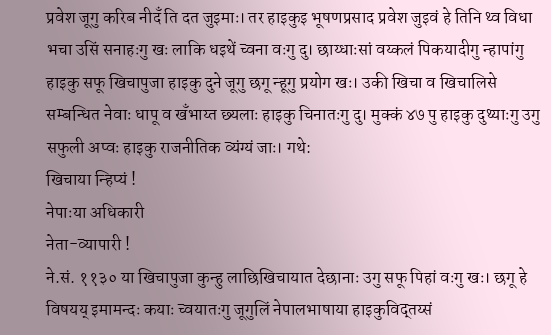प्रवेश जूगु करिब नीदँ ति दत जुइमाः। तर हाइकुइ भूषणप्रसाद प्रवेश जुइवं हे तिनि थ्व विधा भचा उसिं सनाहःगु खः लाकि धइथें च्वना वःगु दु। छाय्धाःसां वय्कलं पिकयादीगु न्हापांगु हाइकु सफू खिचापुजा हाइकु दुने जूगु छगू न्हूगु प्रयोग खः। उकी खिचा व खिचालिसे सम्बन्धित नेवाः धापू व खँभाय्त छ्यलाः हाइकु चिनातःगु दु। मुक्कं ४७ पु हाइकु दुथ्याःगु उगु सफुली अप्वः हाइकु राजनीतिक व्यंग्यं जाः। गथे:
खिचाया न्हिप्यं !
नेपाःया अधिकारी
नेता-व्यापारी !
ने.सं. ११३० या खिचापुजा कुन्हु लाछिखिचायात देछानाः उगु सफू पिहां वःगु खः। छगू हे विषयय् इमामन्दः कयाः च्वयातःगु जूगुलिं नेपालभाषाया हाइकुविद्तय्सं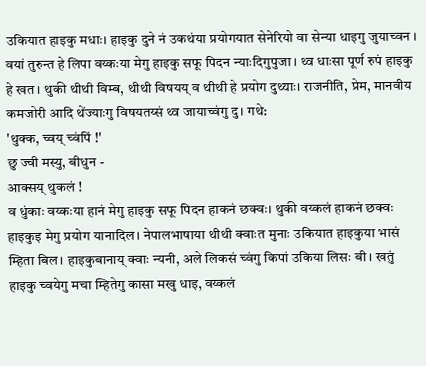उकियात हाइकु मधाः। हाइकु दुने नं उकथंया प्रयोगयात सेनेरियो वा सेन्या धाइगु जुयाच्वन ।
वयां तुरुन्त हे लिपा वय्कःया मेगु हाइकु सफू पिदन न्याःदिगुपुजा। थ्व धाःसा पूर्ण रुपं हाइकु हे खत। थुकी थीथी विम्ब, थीथी विषयय् व थीथी हे प्रयोग दुथ्याः। राजनीति, प्रेम, मानवीय कमजोरी आदि थेंज्याःगु विषयतय्सं थ्व जायाच्वंगु दु। गथे:
'थुक्क, च्वय् च्वंपिं !'
छु ज्वी मस्यु, बीधुन -
आक्सय् थुकलं !
व धुंकाः वय्कःया हानं मेगु हाइकु सफू पिदन हाकनं छक्वः। थुकी वय्कलं हाकनं छक्वः हाइकुइ मेगु प्रयोग यानादिल। नेपालभाषाया थीथी क्वाःत मुनाः उकियात हाइकुया भासं म्हिता बिल। हाइकुबानाय् क्वाः न्यनी, अले लिकसं च्वंगु किपां उकिया लिसः बी। खतुं हाइकु च्वयेगु मचा म्हितेगु कासा मखु धाइ, वय्कलं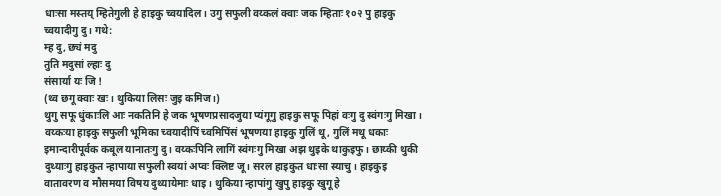धाःसा मस्तय् म्हितेगुली हे हाइकु च्वयादिल। उगु सफुली वय्कलं क्वाः जक म्हिताः १०२ पु हाइकु च्वयादीगु दु। गथे:
म्ह दु, छ्यं मदु
तुति मदुसां ल्हाः दु
संसार्या यः जि !
(थ्व छगू क्वाः खः। थुकिया लिसः जुइ कमिज।)
थुगु सफू धुंकाःलि आः नकतिनि हे जक भूषणप्रसादजुया प्यंगूगु हाइकु सफू पिहां वःगु दु स्वंगःगु मिखा। वय्कःया हाइकु सफुली भूमिका च्वयादीपिं च्वमिपिंसं भूषणया हाइकु गुलिं थू, गुलिं मथू धकाः इमान्दारीपूर्वक कबूल यानातःगु दु। वय्कःपिनि लागिं स्वंगःगु मिखा अझ थुइके थाकुइफु। छाय्की थुकी दुथ्याःगु हाइकुत न्हापाया सफुली स्वयां अप्वः क्लिष्ट जू। सरल हाइकुत धाःसा स्याचु। हाइकुइ वातावरण व मौसमया विषय दुथ्यायेमाः धाइ। थुकिया न्हापांगु खुपु हाइकु खुगू हे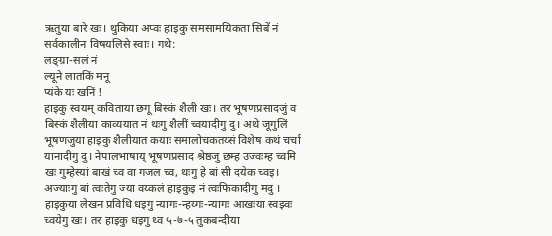ऋतुया बारे खः। थुकिया अप्वः हाइकु समसामयिकता सिबें नं सर्वकालीन विषयलिसे स्वाः। गथे:
लङ्ग्रा-सलं नं
ल्यूने लातकिं मनू
प्यंके यः खनिं !
हाइकु स्वयम् कविताया छगू बिस्कं शैली खः। तर भूषणप्रसादजुं व बिस्कं शैलीया काव्ययात नं थःगु शैलीं च्वयादीगु दु। अथे जूगुलिं भूषणजुया हाइकु शैलीयात कयाः समालोचकतय्सं विशेष कथं चर्चा यानादीगु दु। नेपालभाषाय् भूषणप्रसाद श्रेष्ठजु छम्ह उज्वःम्ह च्वमि खः गुम्हेस्यां बाखं च्व वा गजल च्व, थःगु हे बां सी दयेक च्वइ। अज्याःगु बां त्वःतेगु ज्या वय्कलं हाइकुइ नं त्वःफिकादीगु मदु ।
हाइकुया लेखन प्रविधि धइगु न्यागः-न्हय्गः-न्यागः आखःया स्वझ्वः च्वयेगु खः। तर हाइकु धइगु थ्व ५-७-५ तुकबन्दीया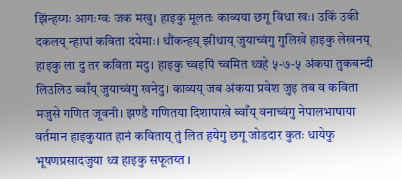झिंन्हय्गः आगःग्वः जक मखु। हाइकु मूलतः काव्यया छगू विधा खः। उकिं उकी दकलय् न्हापां कविता दयेमाः। थौंकन्हय् झीथाय् जुयाच्वंगु गुलिखे हाइकु लेखनय् हाइकु ला दु तर कविता मदु। हाइकु च्वइपिं च्वमित थ्वहे ५-७-५ अंकया तुकबन्दी लिउलिउ ब्वाँय् जुयाच्वंगु खनेदु। काव्यय् जब अंकया प्रवेश जुइ तब व कविता मजुसे गणित जूवनी। झण्डै गणितया दिशापाखे ब्वाँय् वनाच्वंगु नेपालभाषाया वर्तमान हाइकुयात हानं कविताय् तुं लित हयेगु छगू जोडदार कुतः धायेफु भूषणप्रसादजुया थ्व हाइकु सफूतय्त ।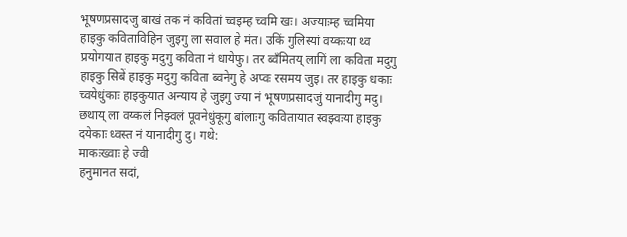भूषणप्रसादजु बाखं तक नं कवितां च्वइम्ह च्वमि खः। अज्याःम्ह च्वमिया हाइकु कविताविहिन जुइगु ला सवाल हे मंत। उकिं गुलिस्यां वय्कःया थ्व प्रयोगयात हाइकु मदुगु कविता नं धायेफु। तर ब्वँमितय् लागिं ला कविता मदुगु हाइकु सिबें हाइकु मदुगु कविता ब्वनेगु हे अप्वः रसमय जुइ। तर हाइकु धकाः च्वयेधुंकाः हाइकुयात अन्याय हे जुइगु ज्या नं भूषणप्रसादजुं यानादीगु मदु। छथाय् ला वय्कलं निझ्वलं पूवनेधुंकूगु बांलाःगु कवितायात स्वझ्वःया हाइकु दयेकाः ध्वस्त नं यानादीगु दु। गथे:
माकःख्वाः हे ज्वी
हनुमानत सदां,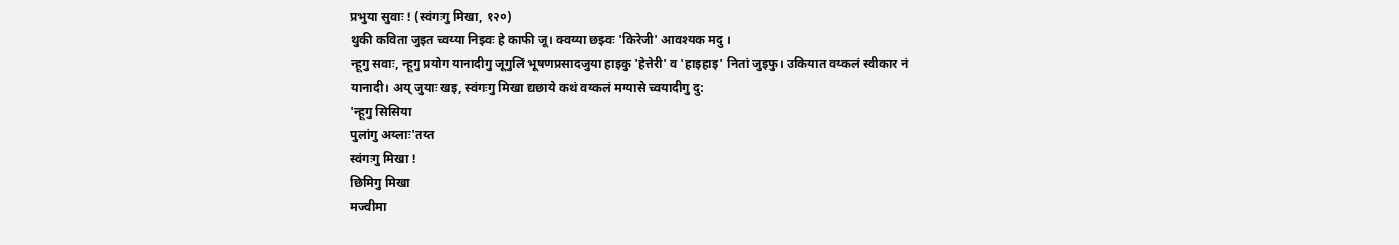प्रभुया सुवाः ! (स्वंगःगु मिखा, १२०)
थुकी कविता जुइत च्वय्या निझ्वः हे काफी जू। क्वय्या छझ्वः 'किरेजी' आवश्यक मदु ।
न्हूगु सवाः, न्हूगु प्रयोग यानादीगु जूगुलिं भूषणप्रसादजुया हाइकु 'हेत्तेरी' व 'हाइहाइ' नितां जुइफु। उकियात वय्कलं स्वीकार नं यानादी। अय् जुयाः खइ, स्वंगःगु मिखा द्यछाये कथं वय्कलं मग्यासे च्वयादीगु दु:
'न्हूगु सिसिया
पुलांगु अय्लाः'तय्त
स्वंगःगु मिखा !
छिमिगु मिखा
मज्वीमा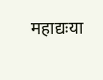महाद्यःया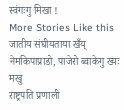स्वंगःगु मिखा !
More Stories Like this
जातीय संघीयताया खँय् नेमकिपाप्राडो, पाजेरो ब्वाकेगु ख्यः मखु
राष्ट्रपति प्रणाली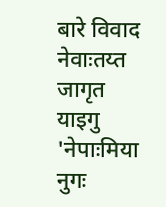बारे विवाद
नेवाःतय्त जागृत याइगु 'नेपाःमिया नुगः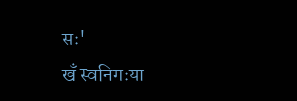सः'
खँ स्वनिगःया